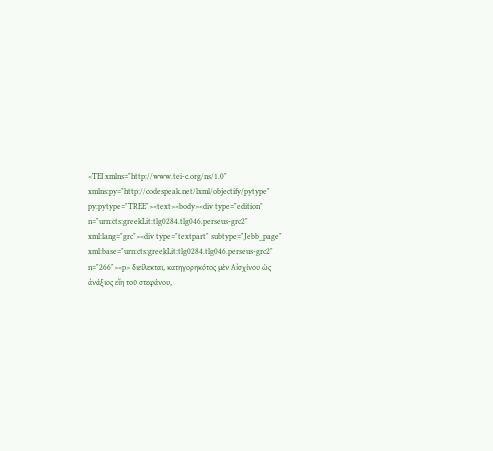<TEI xmlns="http://www.tei-c.org/ns/1.0" xmlns:py="http://codespeak.net/lxml/objectify/pytype" py:pytype="TREE"><text><body><div type="edition" n="urn:cts:greekLit:tlg0284.tlg046.perseus-grc2" xml:lang="grc"><div type="textpart" subtype="Jebb_page" xml:base="urn:cts:greekLit:tlg0284.tlg046.perseus-grc2" n="266"><p> διείλεκται, κατηγορηκότος μὲν Αἰσχίνου ὡς ἀνάξιος εἴη τοῦ στεφάνου,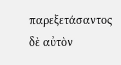παρεξετάσαντος δὲ αὐτὸν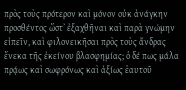πρὸς τοὺς πρότερον καὶ μόνον οὐκ ἀνάγκην προσθέντος ὥστʼ ἐξαχθῆναι καὶ παρὰ γνώμην εἰπεῖν, καὶ φιλονεικῆσαι πρὸς τοὺς ἄνδρας ἕνεκα τῆς ἐκείνου βλασφημίας; ὁ δέ πως μάλα πρᾴως καὶ σωφρόνως καὶ ἀξίως ἑαυτοῦ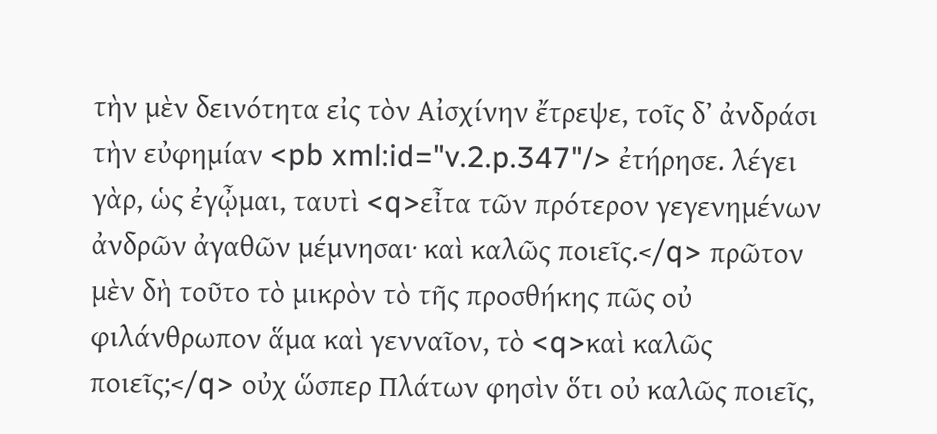τὴν μὲν δεινότητα εἰς τὸν Αἰσχίνην ἔτρεψε, τοῖς δʼ ἀνδράσι τὴν εὐφημίαν <pb xml:id="v.2.p.347"/> ἐτήρησε. λέγει γὰρ, ὡς ἐγᾦμαι, ταυτὶ <q>εἶτα τῶν πρότερον γεγενημένων ἀνδρῶν ἀγαθῶν μέμνησαι· καὶ καλῶς ποιεῖς.</q> πρῶτον μὲν δὴ τοῦτο τὸ μικρὸν τὸ τῆς προσθήκης πῶς οὐ φιλάνθρωπον ἅμα καὶ γενναῖον, τὸ <q>καὶ καλῶς ποιεῖς;</q> οὐχ ὥσπερ Πλάτων φησὶν ὅτι οὐ καλῶς ποιεῖς,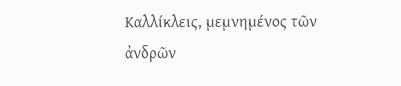Καλλίκλεις, μεμνημένος τῶν ἀνδρῶν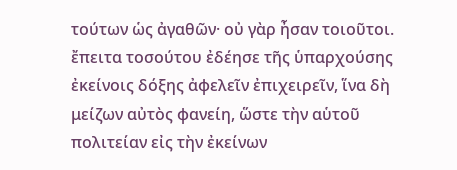τούτων ὡς ἀγαθῶν· οὐ γὰρ ἦσαν τοιοῦτοι. ἔπειτα τοσούτου ἐδέησε τῆς ὑπαρχούσης ἐκείνοις δόξης ἀφελεῖν ἐπιχειρεῖν, ἵνα δὴ μείζων αὐτὸς φανείη, ὥστε τὴν αὑτοῦ πολιτείαν εἰς τὴν ἐκείνων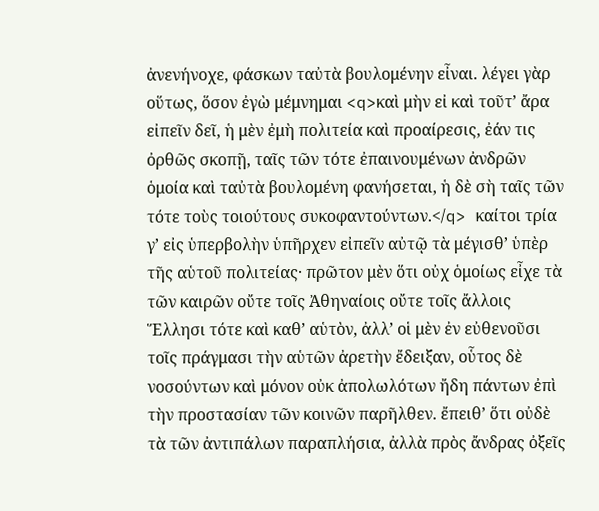ἀνενήνοχε, φάσκων ταὐτὰ βουλομένην εἶναι. λέγει γὰρ οὕτως, ὅσον ἐγὼ μέμνημαι <q>καὶ μὴν εἰ καὶ τοῦτʼ ἄρα εἰπεῖν δεῖ, ἡ μὲν ἐμὴ πολιτεία καὶ προαίρεσις, ἐάν τις ὀρθῶς σκοπῇ, ταῖς τῶν τότε ἐπαινουμένων ἀνδρῶν ὁμοία καὶ ταὐτὰ βουλομένη φανήσεται, ἡ δὲ σὴ ταῖς τῶν τότε τοὺς τοιούτους συκοφαντούντων.</q> καίτοι τρία γʼ εἰς ὑπερβολὴν ὑπῆρχεν εἰπεῖν αὐτῷ τὰ μέγισθʼ ὑπὲρ τῆς αὑτοῦ πολιτείας· πρῶτον μὲν ὅτι οὐχ ὁμοίως εἶχε τὰ τῶν καιρῶν οὔτε τοῖς Ἀθηναίοις οὔτε τοῖς ἄλλοις Ἕλλησι τότε καὶ καθʼ αὑτὸν, ἀλλʼ οἱ μὲν ἐν εὐθενοῦσι τοῖς πράγμασι τὴν αὑτῶν ἀρετὴν ἔδειξαν, οὗτος δὲ νοσούντων καὶ μόνον οὐκ ἀπολωλότων ἤδη πάντων ἐπὶ τὴν προστασίαν τῶν κοινῶν παρῆλθεν. ἔπειθʼ ὅτι οὐδὲ τὰ τῶν ἀντιπάλων παραπλήσια, ἀλλὰ πρὸς ἄνδρας ὀξεῖς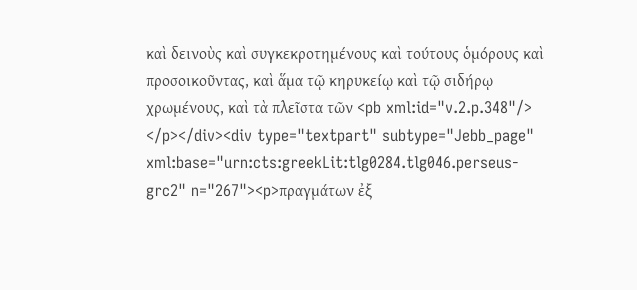καὶ δεινοὺς καὶ συγκεκροτημένους καὶ τούτους ὁμόρους καὶ προσοικοῦντας, καὶ ἅμα τῷ κηρυκείῳ καὶ τῷ σιδήρῳ χρωμένους, καὶ τὰ πλεῖστα τῶν <pb xml:id="v.2.p.348"/>  </p></div><div type="textpart" subtype="Jebb_page" xml:base="urn:cts:greekLit:tlg0284.tlg046.perseus-grc2" n="267"><p>πραγμάτων ἐξ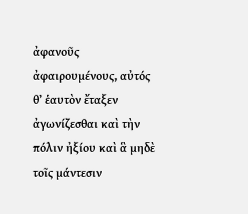ἀφανοῦς ἀφαιρουμένους, αὐτός θʼ ἑαυτὸν ἔταξεν ἀγωνίζεσθαι καὶ τὴν πόλιν ἠξίου καὶ ἃ μηδὲ τοῖς μάντεσιν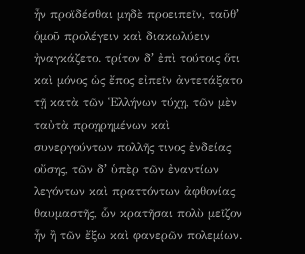ἦν προϊδέσθαι μηδὲ προειπεῖν, ταῦθʼ ὁμοῦ προλέγειν καὶ διακωλύειν ἠναγκάζετο. τρίτον δʼ ἐπὶ τούτοις ὅτι καὶ μόνος ὡς ἔπος εἰπεῖν ἀντετάξατο τῇ κατὰ τῶν Ἑλλήνων τύχῃ, τῶν μὲν ταὐτὰ προῃρημένων καὶ συνεργούντων πολλῆς τινος ἐνδείας οὔσης, τῶν δʼ ὑπὲρ τῶν ἐναντίων λεγόντων καὶ πραττόντων ἀφθονίας θαυμαστῆς, ὧν κρατῆσαι πολὺ μεῖζον ἦν ἢ τῶν ἔξω καὶ φανερῶν πολεμίων.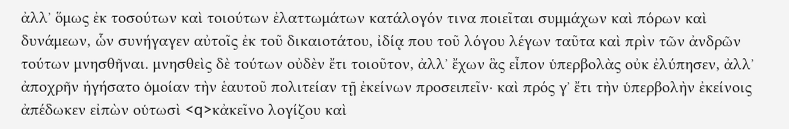ἀλλʼ ὅμως ἐκ τοσούτων καὶ τοιούτων ἐλαττωμάτων κατάλογόν τινα ποιεῖται συμμάχων καὶ πόρων καὶ δυνάμεων, ὧν συνήγαγεν αὐτοῖς ἐκ τοῦ δικαιοτάτου, ἰδίᾳ που τοῦ λόγου λέγων ταῦτα καὶ πρὶν τῶν ἀνδρῶν τούτων μνησθῆναι. μνησθεὶς δὲ τούτων οὐδὲν ἔτι τοιοῦτον, ἀλλʼ ἔχων ἃς εἶπον ὑπερβολὰς οὐκ ἐλύπησεν, ἀλλʼ ἀποχρῆν ἡγήσατο ὁμοίαν τὴν ἑαυτοῦ πολιτείαν τῇ ἐκείνων προσειπεῖν· καὶ πρός γʼ ἔτι τὴν ὑπερβολὴν ἐκείνοις ἀπέδωκεν εἰπὼν οὑτωσὶ <q>κἀκεῖνο λογίζου καὶ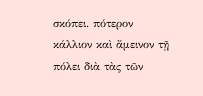σκόπει. πότερον κάλλιον καὶ ἄμεινον τῇ πόλει διὰ τὰς τῶν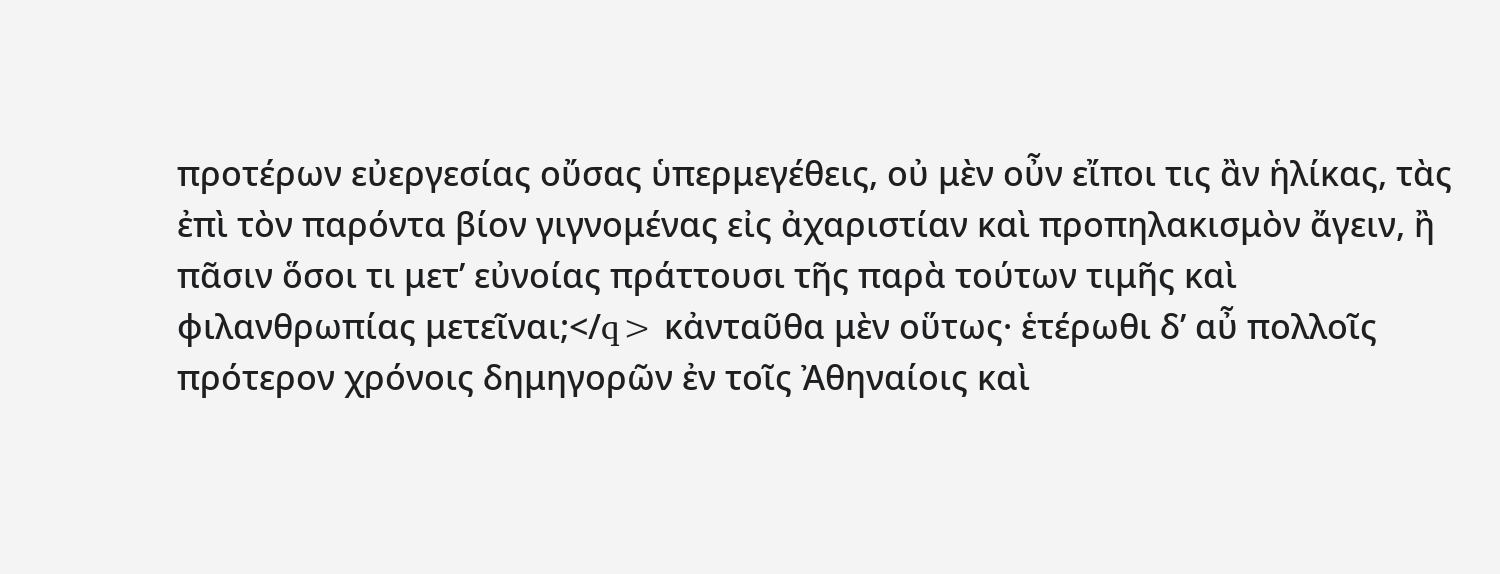προτέρων εὐεργεσίας οὔσας ὑπερμεγέθεις, οὐ μὲν οὖν εἴποι τις ἂν ἡλίκας, τὰς ἐπὶ τὸν παρόντα βίον γιγνομένας εἰς ἀχαριστίαν καὶ προπηλακισμὸν ἄγειν, ἢ πᾶσιν ὅσοι τι μετʼ εὐνοίας πράττουσι τῆς παρὰ τούτων τιμῆς καὶ φιλανθρωπίας μετεῖναι;</q> κἀνταῦθα μὲν οὕτως· ἑτέρωθι δʼ αὖ πολλοῖς πρότερον χρόνοις δημηγορῶν ἐν τοῖς Ἀθηναίοις καὶ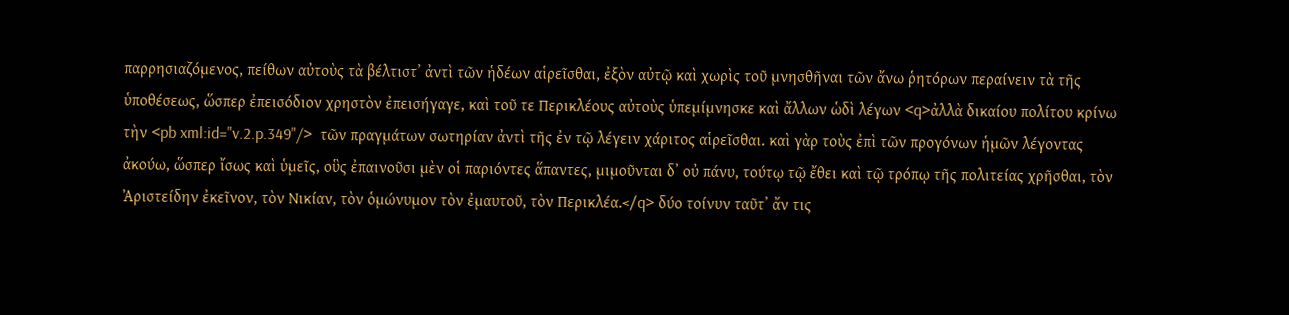παρρησιαζόμενος, πείθων αὐτοὺς τὰ βέλτιστʼ ἀντὶ τῶν ἡδέων αἱρεῖσθαι, ἐξὸν αὐτῷ καὶ χωρὶς τοῦ μνησθῆναι τῶν ἄνω ῥητόρων περαίνειν τὰ τῆς ὑποθέσεως, ὥσπερ ἐπεισόδιον χρηστὸν ἐπεισήγαγε, καὶ τοῦ τε Περικλέους αὐτοὺς ὑπεμίμνησκε καὶ ἄλλων ὡδὶ λέγων <q>ἀλλὰ δικαίου πολίτου κρίνω τὴν <pb xml:id="v.2.p.349"/>  τῶν πραγμάτων σωτηρίαν ἀντὶ τῆς ἐν τῷ λέγειν χάριτος αἱρεῖσθαι. καὶ γὰρ τοὺς ἐπὶ τῶν προγόνων ἡμῶν λέγοντας ἀκούω, ὥσπερ ἴσως καὶ ὑμεῖς, οὓς ἐπαινοῦσι μὲν οἱ παριόντες ἅπαντες, μιμοῦνται δʼ οὐ πάνυ, τούτῳ τῷ ἔθει καὶ τῷ τρόπῳ τῆς πολιτείας χρῆσθαι, τὸν Ἀριστείδην ἐκεῖνον, τὸν Νικίαν, τὸν ὁμώνυμον τὸν ἐμαυτοῦ, τὸν Περικλέα.</q> δύο τοίνυν ταῦτʼ ἄν τις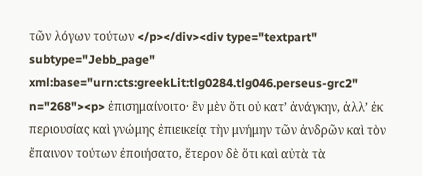τῶν λόγων τούτων </p></div><div type="textpart" subtype="Jebb_page" xml:base="urn:cts:greekLit:tlg0284.tlg046.perseus-grc2" n="268"><p> ἐπισημαίνοιτο· ἓν μὲν ὅτι οὐ κατʼ ἀνάγκην, ἀλλʼ ἐκ περιουσίας καὶ γνώμης ἐπιεικείᾳ τὴν μνήμην τῶν ἀνδρῶν καὶ τὸν ἔπαινον τούτων ἐποιήσατο, ἕτερον δὲ ὅτι καὶ αὐτὰ τὰ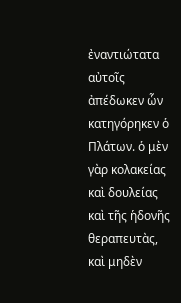ἐναντιώτατα αὐτοῖς ἀπέδωκεν ὧν κατηγόρηκεν ὁ Πλάτων. ὁ μὲν γὰρ κολακείας καὶ δουλείας καὶ τῆς ἡδονῆς θεραπευτὰς, καὶ μηδὲν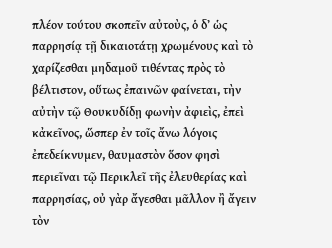πλέον τούτου σκοπεῖν αὐτοὺς, ὁ δʼ ὡς παρρησίᾳ τῇ δικαιοτάτῃ χρωμένους καὶ τὸ χαρίζεσθαι μηδαμοῦ τιθέντας πρὸς τὸ βέλτιστον, οὕτως ἐπαινῶν φαίνεται, τὴν αὐτὴν τῷ Θουκυδίδῃ φωνὴν ἀφιεὶς, ἐπεὶ κἀκεῖνος, ὥσπερ ἐν τοῖς ἄνω λόγοις ἐπεδείκνυμεν, θαυμαστὸν ὅσον φησὶ περιεῖναι τῷ Περικλεῖ τῆς ἐλευθερίας καὶ παρρησίας, οὐ γὰρ ἄγεσθαι μᾶλλον ἢ ἄγειν τὸν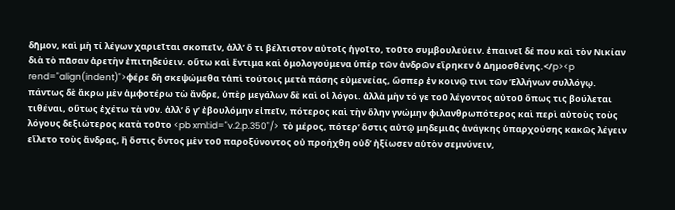δῆμον, καὶ μὴ τί λέγων χαριεῖται σκοπεῖν, ἀλλʼ ὅ τι βέλτιστον αὐτοῖς ἡγοῖτο, τοῦτο συμβουλεύειν. ἐπαινεῖ δέ που καὶ τὸν Νικίαν διὰ τὸ πᾶσαν ἀρετὴν ἐπιτηδεύειν. οὕτω καὶ ἔντιμα καὶ ὁμολογούμενα ὑπὲρ τῶν ἀνδρῶν εἴρηκεν ὁ Δημοσθένης.</p><p rend="align(indent)">φέρε δὴ σκεψώμεθα τἀπὶ τούτοις μετὰ πάσης εὐμενείας, ὥσπερ ἐν κοινῷ τινι τῶν Ἑλλήνων συλλόγῳ. πάντως δὲ ἄκρω μὲν ἀμφοτέρω τὼ ἄνδρε, ὑπὲρ μεγάλων δὲ καὶ οἱ λόγοι. ἀλλὰ μὴν τό γε τοῦ λέγοντος αὐτοῦ ὅπως τις βούλεται τιθέναι, οὕτως ἐχέτω τὰ νῦν. ἀλλʼ ὅ γʼ ἐβουλόμην εἰπεῖν, πότερος καὶ τὴν ὅλην γνώμην φιλανθρωπότερος καὶ περὶ αὐτοὺς τοὺς λόγους δεξιώτερος κατὰ τοῦτο <pb xml:id="v.2.p.350"/>  τὸ μέρος, πότερʼ ὅστις αὐτῷ μηδεμιᾶς ἀνάγκης ὑπαρχούσης κακῶς λέγειν εἵλετο τοὺς ἄνδρας, ἢ ὅστις ὄντος μὲν τοῦ παροξύνοντος οὐ προήχθη οὐδʼ ἠξίωσεν αὑτὸν σεμνύνειν,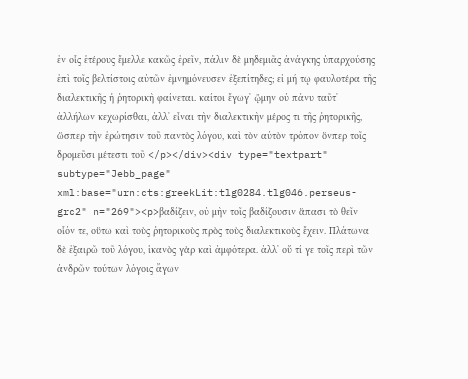ἐν οἷς ἑτέρους ἔμελλε κακῶς ἐρεῖν, πάλιν δὲ μηδεμιᾶς ἀνάγκης ὑπαρχούσης ἐπὶ τοῖς βελτίστοις αὐτῶν ἐμνημόνευσεν ἐξεπίτηδες; εἰ μή τῳ φαυλοτέρα τῆς διαλεκτικῆς ἡ ῥητορικὴ φαίνεται. καίτοι ἔγωγʼ ᾤμην οὐ πάνυ ταῦτʼ ἀλλήλων κεχωρίσθαι, ἀλλʼ εἶναι τὴν διαλεκτικὴν μέρος τι τῆς ῥητορικῆς, ὥσπερ τὴν ἐρώτησιν τοῦ παντὸς λόγου, καὶ τὸν αὐτὸν τρόπον ὅνπερ τοῖς δρομεῦσι μέτεστι τοῦ </p></div><div type="textpart" subtype="Jebb_page" xml:base="urn:cts:greekLit:tlg0284.tlg046.perseus-grc2" n="269"><p>βαδίζειν, οὐ μὴν τοῖς βαδίζουσιν ἅπασι τὸ θεῖν οἷόν τε, οὕτω καὶ τοὺς ῥητορικοὺς πρὸς τοὺς διαλεκτικοὺς ἔχειν. Πλάτωνα δὲ ἐξαιρῶ τοῦ λόγου, ἱκανὸς γὰρ καὶ ἀμφότερα. ἀλλʼ οὔ τί γε τοῖς περὶ τῶν ἀνδρῶν τούτων λόγοις ἄγων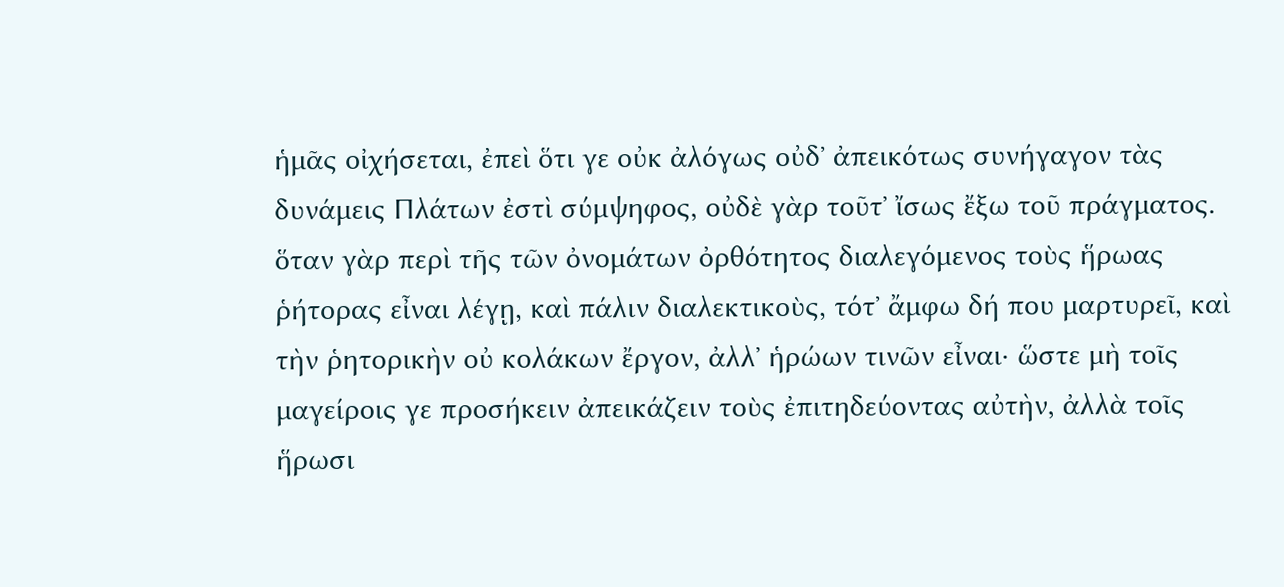ἡμᾶς οἰχήσεται, ἐπεὶ ὅτι γε οὐκ ἀλόγως οὐδʼ ἀπεικότως συνήγαγον τὰς δυνάμεις Πλάτων ἐστὶ σύμψηφος, οὐδὲ γὰρ τοῦτʼ ἴσως ἔξω τοῦ πράγματος. ὅταν γὰρ περὶ τῆς τῶν ὀνομάτων ὀρθότητος διαλεγόμενος τοὺς ἥρωας ῥήτορας εἶναι λέγῃ, καὶ πάλιν διαλεκτικοὺς, τότʼ ἄμφω δή που μαρτυρεῖ, καὶ τὴν ῥητορικὴν οὐ κολάκων ἔργον, ἀλλʼ ἡρώων τινῶν εἶναι· ὥστε μὴ τοῖς μαγείροις γε προσήκειν ἀπεικάζειν τοὺς ἐπιτηδεύοντας αὐτὴν, ἀλλὰ τοῖς ἥρωσι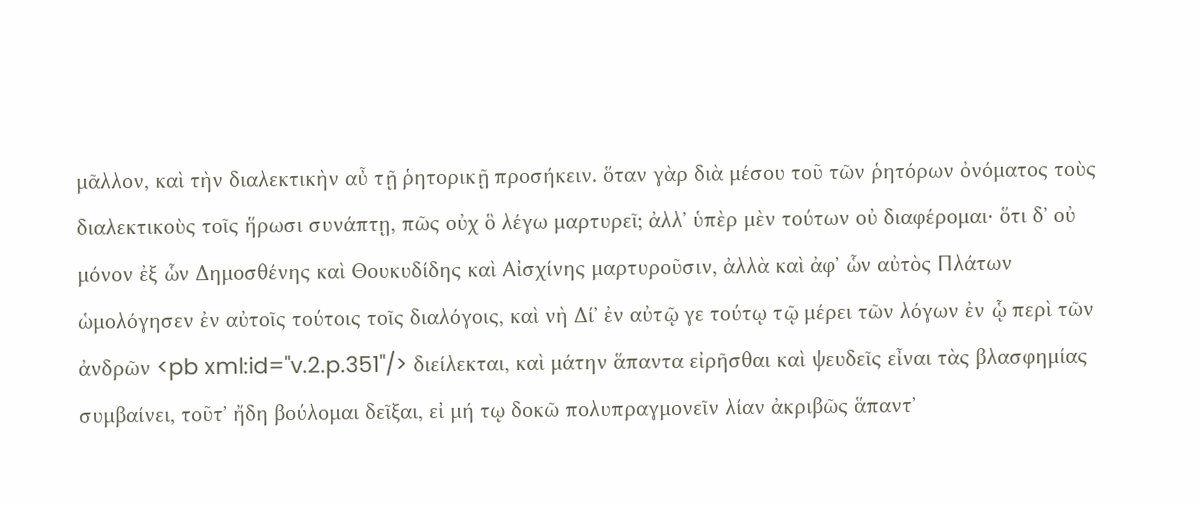μᾶλλον, καὶ τὴν διαλεκτικὴν αὖ τῇ ῥητορικῇ προσήκειν. ὅταν γὰρ διὰ μέσου τοῦ τῶν ῥητόρων ὀνόματος τοὺς διαλεκτικοὺς τοῖς ἥρωσι συνάπτῃ, πῶς οὐχ ὃ λέγω μαρτυρεῖ; ἀλλʼ ὑπὲρ μὲν τούτων οὐ διαφέρομαι· ὅτι δʼ οὐ μόνον ἐξ ὧν Δημοσθένης καὶ Θουκυδίδης καὶ Αἰσχίνης μαρτυροῦσιν, ἀλλὰ καὶ ἀφʼ ὧν αὐτὸς Πλάτων ὡμολόγησεν ἐν αὐτοῖς τούτοις τοῖς διαλόγοις, καὶ νὴ Δίʼ ἐν αὐτῷ γε τούτῳ τῷ μέρει τῶν λόγων ἐν ᾧ περὶ τῶν ἀνδρῶν <pb xml:id="v.2.p.351"/> διείλεκται, καὶ μάτην ἅπαντα εἰρῆσθαι καὶ ψευδεῖς εἶναι τὰς βλασφημίας συμβαίνει, τοῦτʼ ἤδη βούλομαι δεῖξαι, εἰ μή τῳ δοκῶ πολυπραγμονεῖν λίαν ἀκριβῶς ἅπαντʼ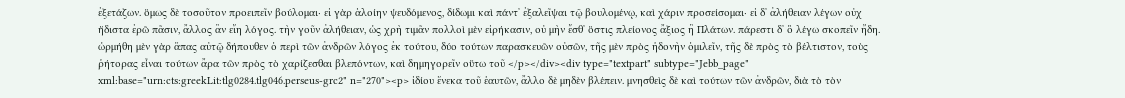ἐξετάζων. ὅμως δὲ τοσοῦτον προειπεῖν βούλομαι· εἰ γὰρ ἁλοίην ψευδόμενος, δίδωμι καὶ πάντʼ ἐξαλεῖψαι τῷ βουλομένῳ, καὶ χάριν προσείσομαι· εἰ δʼ ἀλήθειαν λέγων οὐχ ἥδιστα ἐρῶ πᾶσιν, ἄλλος ἂν εἴη λόγος. τὴν γοῦν ἀλήθειαν, ὡς χρὴ τιμᾶν πολλοὶ μὲν εἰρήκασιν, οὐ μὴν ἔσθʼ ὅστις πλείονος ἄξιος ἢ Πλάτων. πάρεστι δʼ ὃ λέγω σκοπεῖν ἤδη. ὡρμήθη μὲν γὰρ ἅπας αὐτῷ δήπουθεν ὁ περὶ τῶν ἀνδρῶν λόγος ἐκ τούτου, δύο τούτων παρασκευῶν οὐσῶν, τῆς μὲν πρὸς ἡδονὴν ὁμιλεῖν, τῆς δὲ πρὸς τὸ βέλτιστον, τοὺς ῥήτορας εἶναι τούτων ἄρα τῶν πρὸς τὸ χαρίζεσθαι βλεπόντων, καὶ δημηγορεῖν οὕτω τοῦ </p></div><div type="textpart" subtype="Jebb_page" xml:base="urn:cts:greekLit:tlg0284.tlg046.perseus-grc2" n="270"><p> ἰδίου ἕνεκα τοῦ ἑαυτῶν, ἄλλο δὲ μηδὲν βλέπειν. μνησθεὶς δὲ καὶ τούτων τῶν ἀνδρῶν, διὰ τὸ τὸν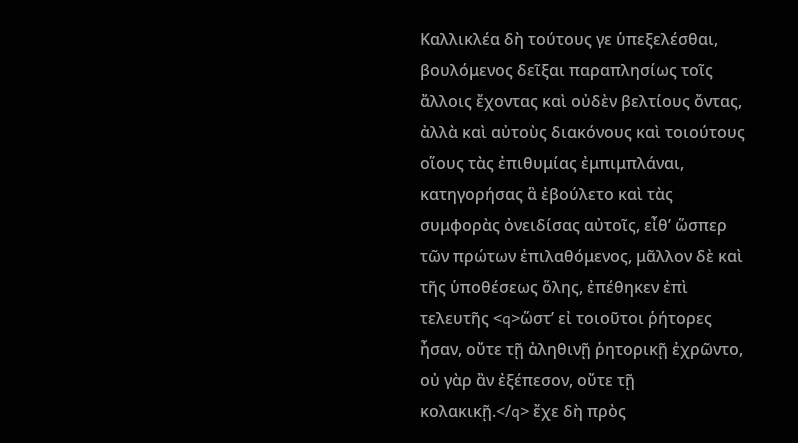Καλλικλέα δὴ τούτους γε ὑπεξελέσθαι, βουλόμενος δεῖξαι παραπλησίως τοῖς ἄλλοις ἔχοντας καὶ οὐδὲν βελτίους ὄντας, ἀλλὰ καὶ αὐτοὺς διακόνους καὶ τοιούτους οἵους τὰς ἐπιθυμίας ἐμπιμπλάναι, κατηγορήσας ἃ ἐβούλετο καὶ τὰς συμφορὰς ὀνειδίσας αὐτοῖς, εἶθʼ ὥσπερ τῶν πρώτων ἐπιλαθόμενος, μᾶλλον δὲ καὶ τῆς ὑποθέσεως ὅλης, ἐπέθηκεν ἐπὶ τελευτῆς <q>ὥστʼ εἰ τοιοῦτοι ῥήτορες ἦσαν, οὔτε τῇ ἀληθινῇ ῥητορικῇ ἐχρῶντο, οὐ γὰρ ἂν ἐξέπεσον, οὔτε τῇ κολακικῇ.</q> ἔχε δὴ πρὸς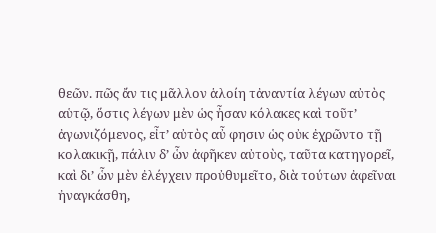θεῶν. πῶς ἄν τις μᾶλλον ἁλοίη τἀναντία λέγων αὐτὸς αὑτῷ, ὅστις λέγων μὲν ὡς ἦσαν κόλακες καὶ τοῦτʼ ἀγωνιζόμενος, εἶτʼ αὐτὸς αὖ φησιν ὡς οὐκ ἐχρῶντο τῇ κολακικῇ, πάλιν δʼ ὧν ἀφῆκεν αὐτοὺς, ταῦτα κατηγορεῖ, καὶ διʼ ὧν μὲν ἐλέγχειν προὐθυμεῖτο, διὰ τούτων ἀφεῖναι ἠναγκάσθη,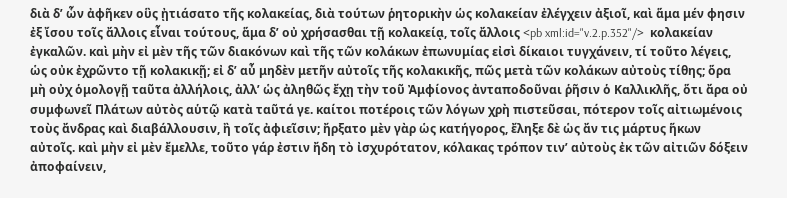διὰ δʼ ὧν ἀφῆκεν οὓς ᾐτιάσατο τῆς κολακείας, διὰ τούτων ῥητορικὴν ὡς κολακείαν ἐλέγχειν ἀξιοῖ, καὶ ἅμα μέν φησιν ἐξ ἴσου τοῖς ἄλλοις εἶναι τούτους, ἅμα δʼ οὐ χρήσασθαι τῇ κολακείᾳ, τοῖς ἄλλοις <pb xml:id="v.2.p.352"/>  κολακείαν ἐγκαλῶν. καὶ μὴν εἰ μὲν τῆς τῶν διακόνων καὶ τῆς τῶν κολάκων ἐπωνυμίας εἰσὶ δίκαιοι τυγχάνειν, τί τοῦτο λέγεις, ὡς οὐκ ἐχρῶντο τῇ κολακικῇ; εἰ δʼ αὖ μηδὲν μετῆν αὐτοῖς τῆς κολακικῆς, πῶς μετὰ τῶν κολάκων αὐτοὺς τίθης; ὅρα μὴ οὐχ ὁμολογῇ ταῦτα ἀλλήλοις, ἀλλʼ ὡς ἀληθῶς ἔχῃ τὴν τοῦ Ἀμφίονος ἀνταποδοῦναι ῥῆσιν ὁ Καλλικλῆς, ὅτι ἄρα οὐ συμφωνεῖ Πλάτων αὐτὸς αὑτῷ κατὰ ταῦτά γε. καίτοι ποτέροις τῶν λόγων χρὴ πιστεῦσαι, πότερον τοῖς αἰτιωμένοις τοὺς ἄνδρας καὶ διαβάλλουσιν, ἢ τοῖς ἀφιεῖσιν; ἤρξατο μὲν γὰρ ὡς κατήγορος, ἔληξε δὲ ὡς ἄν τις μάρτυς ἥκων αὐτοῖς. καὶ μὴν εἰ μὲν ἔμελλε, τοῦτο γάρ ἐστιν ἤδη τὸ ἰσχυρότατον, κόλακας τρόπον τινʼ αὐτοὺς ἐκ τῶν αἰτιῶν δόξειν ἀποφαίνειν,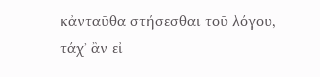κἀνταῦθα στήσεσθαι τοῦ λόγου, τάχʼ ἂν εἰ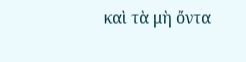καὶ τὰ μὴ ὄντα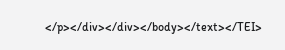</p></div></div></body></text></TEI>